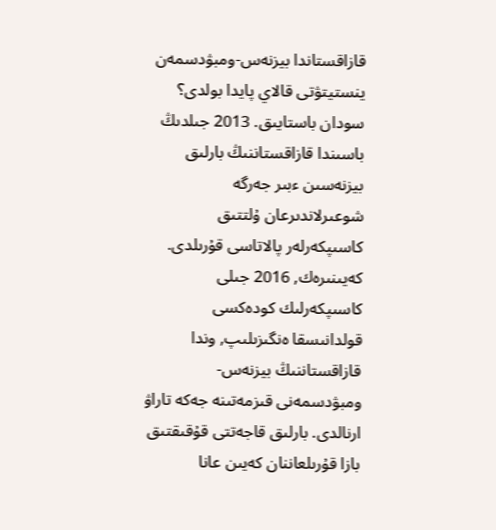قازاقستاندا بيزنەس-ومبۋدسمەن ينستيتۋتى قالاي پايدا بولدى؟ سودان باستايىق. 2013 جىلدىڭ باسىندا قازاقستاننىڭ بارلىق بيزنەسىن ءبىر جەرگە شوعىرلاندىرعان ۇلتتىق كاسىپكەرلەر پالاتاسى قۇرىلدى. كەيىنىرەك, 2016 جىلى كاسىپكەرلىك كودەكسى قولدانىسقا ەنگىزىلىپ, وندا قازاقستاننىڭ بيزنەس-ومبۋدسمەنى قىزمەتىنە جەكە تاراۋ ارنالدى. بارلىق قاجەتتى قۇقىقتىق بازا قۇرىلعاننان كەيىن عانا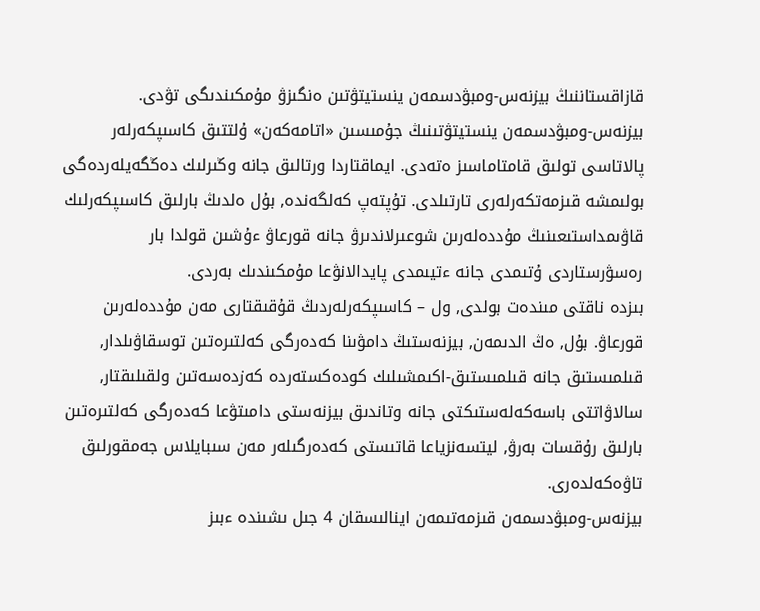قازاقستاننىڭ بيزنەس-ومبۋدسمەن ينستيتۋتىن ەنگىزۋ مۇمكىندىگى تۋدى.
بيزنەس-ومبۋدسمەن ينستيتۋتىنىڭ جۇمىسىن «اتامەكەن» ۇلتتىق كاسىپكەرلەر پالاتاسى تولىق قامتاماسىز ەتەدى. ايماقتاردا ورتالىق جانە وڭىرلىك دەڭگەيلەردەگى بولىمشە قىزمەتكەرلەرى تارتىلدى. تۇپتەپ كەلگەندە, بۇل ەلدىڭ بارلىق كاسىپكەرلىك قاۋىمداستىعىنىڭ مۇددەلەرىن شوعىرلاندىرۋ جانە قورعاۋ ءۇشىن قولدا بار رەسۋرستاردى ۇتىمدى جانە ءتيىمدى پايدالانۋعا مۇمكىندىك بەردى.
بىزدە ناقتى مىندەت بولدى, ول – كاسىپكەرلەردىڭ قۇقىقتارى مەن مۇددەلەرىن قورعاۋ. بۇل, ەڭ الدىمەن, بيزنەستىڭ دامۋىنا كەدەرگى كەلتىرەتىن توسقاۋىلدار, قىلمىستىق جانە قىلمىستىق-اكىمشىلىك كودەكستەردە كەزدەسەتىن ولقىلىقتار, سالاۋاتتى باسەكەلەستىكتى جانە وتاندىق بيزنەستى دامىتۋعا كەدەرگى كەلتىرەتىن بارلىق رۇقسات بەرۋ, ليتسەنزياعا قاتىستى كەدەرگىلەر مەن سىبايلاس جەمقورلىق تاۋەكەلدەرى.
بيزنەس-ومبۋدسمەن قىزمەتىمەن اينالىسقان 4 جىل ىشىندە ءبىز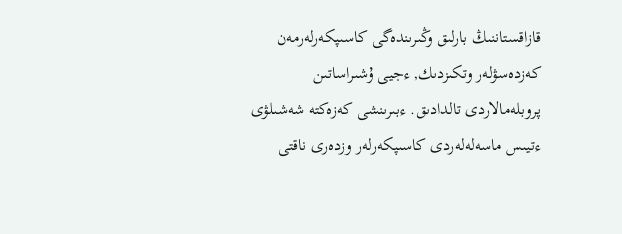قازاقستاننىڭ بارلىق وڭىرىندەگى كاسىپكەرلەرمەن كەزدەسۋلەر وتكىزدىك, ءجيى ۇشىراساتىن پروبلەمالاردى تالدادىق. ءبىرىنشى كەزەكتە شەشىلۋى ءتيىس ماسەلەلەردى كاسىپكەرلەر وزدەرى ناقتى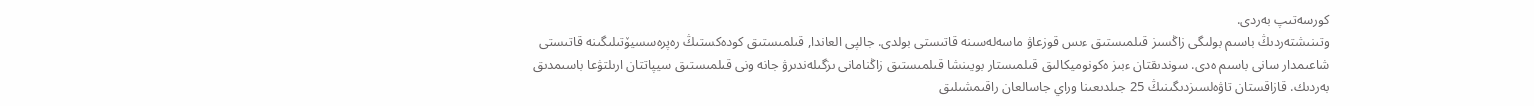كورسەتىپ بەردى.
وتىنىشتەردىڭ باسىم بولىگى زاڭسىز قىلمىستىق ءىس قوزعاۋ ماسەلەسىنە قاتىستى بولدى. جالپى العاندا, قىلمىستىق كودەكستىڭ رەپرەسسيۆتىلىگىنە قاتىستى شاعىمدار سانى باسىم ەدى. سوندىقتان ءبىز ەكونوميكالىق قىلمىستار بويىنشا قىلمىستىق زاڭنامانى ىزگىلەندىرۋ جانە ونى قىلمىستىق سيپاتتان ارىلتۋعا باسىمدىق بەردىك. قازاقستان تاۋەلسىزدىگىنىڭ 25 جىلدىعىنا وراي جاسالعان راقىمشىلىق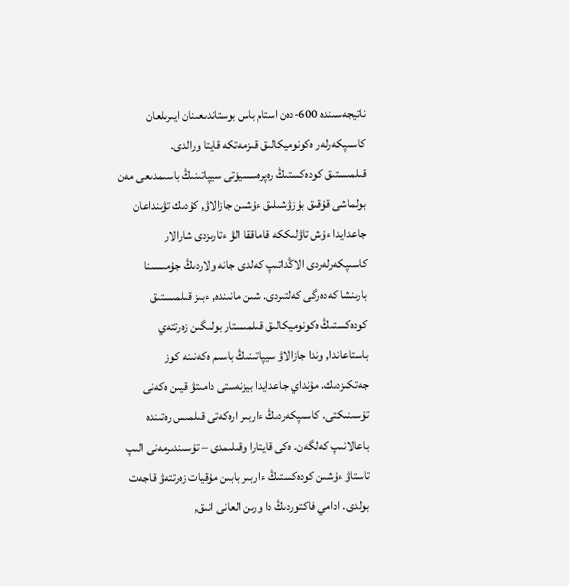ناتيجەسىندە 600-دەن استام باس بوستاندىعىنان ايىرىلعان كاسىپكەرلەر ەكونوميكالىق قىزمەتكە قايتا ورالدى.
قىلمىستىق كودەكستىڭ رەپرەسسيۆتى سيپاتىنىڭ باسىمدىعى مەن بولماشى قۇقىق بۇزۋشىلىق ءۇشىن جازالاۋ, كۇدىك تۋىنداعان جاعدايدا ءۇش تاۋلىككە قاماققا الۋ ءتارىزدى شارالار كاسىپكەرلەردى الاڭداتىپ كەلدى جانە ولاردىڭ جۇمىسىنا بارىنشا كەدەرگى كەلتىردى. شىن مانىندە, ءبىز قىلمىستىق كودەكستىڭ ەكونوميكالىق قىلمىستار بولىگىن زەرتتەي باستاعاندا, وندا جازالاۋ سيپاتىنىڭ باسىم ەكەنىنە كوز جەتكىزدىك. مۇنداي جاعدايدا بيزنەستى دامىتۋ قيىن ەكەنى تۇسىنىكتى. كاسىپكەردىڭ ءاربىر ارەكەتى قىلمىس رەتىندە باعالانىپ كەلگەن. ەكى قايتارا وقىلىمدى – تۇسىندىرمەنى الىپ تاستاۋ ءۇشىن كودەكستىڭ ءاربىر بابىن مۇقيات زەرتتەۋ قاجەت بولدى. ادامي فاكتوردىڭ دا ورىن العانى انىق,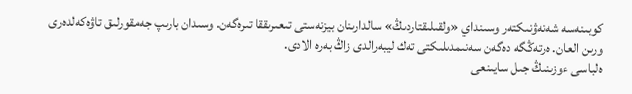كوبىنەسە شەنەۋنىكتەر وسىنداي «ولقىلىقتاردىڭ» سالدارىنان بيزنەستى تىعىرىققا تىرەگەن. وسىدان بارىپ جەمقورلىق تاۋەكەلدەرى ورىن العان. ەرتەڭگە دەگەن سەنىمدىلىكتى تەك ليبەرالدى زاڭ بەرە الادى.
ەلباسى ءوزىنىڭ جىل سايىنعى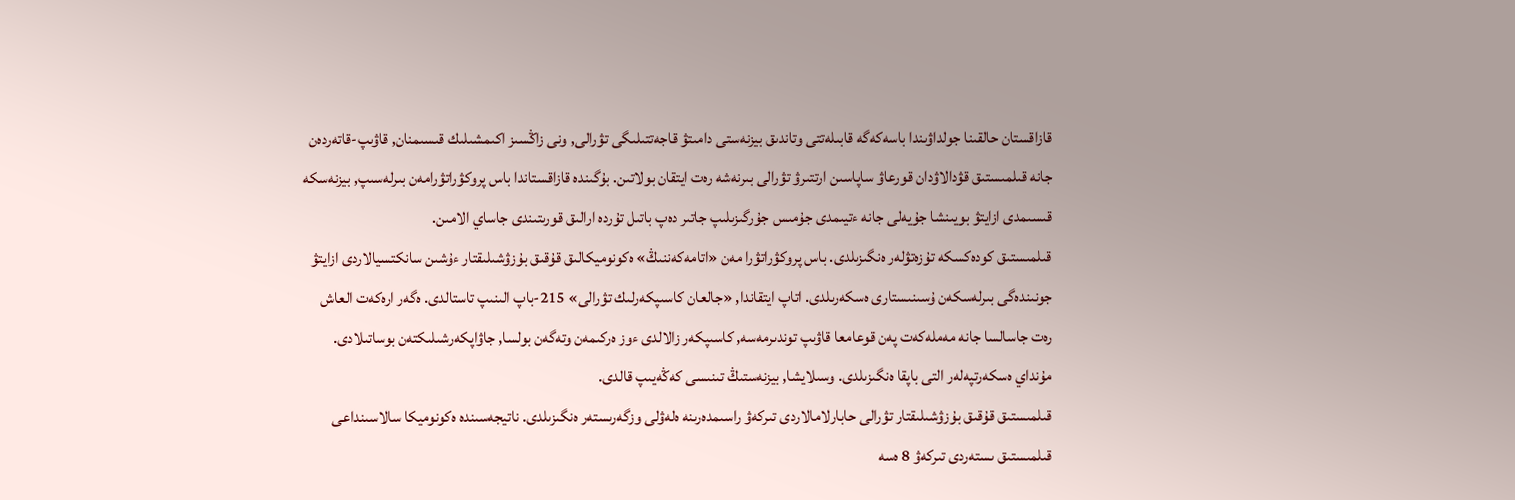قازاقستان حالقىنا جولداۋىندا باسەكەگە قابىلەتتى وتاندىق بيزنەستى دامىتۋ قاجەتتىلىگى تۋرالى, ونى زاڭسىز اكىمشىلىك قىسىمنان, قاۋىپ-قاتەردەن جانە قىلمىستىق قۋدالاۋدان قورعاۋ ساپاسىن ارتتىرۋ تۋرالى بىرنەشە رەت ايتقان بولاتىن. بۇگىندە قازاقستاندا باس پروكۋراتۋرامەن بىرلەسىپ, بيزنەسكە قىسىمدى ازايتۋ بويىنشا جۇيەلى جانە ءتيىمدى جۇمىس جۇرگىزىلىپ جاتىر دەپ باتىل تۇردە ارالىق قورىتىندى جاساي الامىن.
قىلمىستىق كودەكسكە تۇزەتۋلەر ەنگىزىلدى. باس پروكۋراتۋرا مەن «اتامەكەننىڭ» ەكونوميكالىق قۇقىق بۇزۋشىلىقتار ءۇشىن سانكتسيالاردى ازايتۋ جونىندەگى بىرلەسكەن ۇسىنىستارى ەسكەرىلدى. اتاپ ايتقاندا, «جالعان كاسىپكەرلىك تۋرالى» 215-باپ الىنىپ تاستالدى. ەگەر ارەكەت العاش رەت جاسالسا جانە مەملەكەت پەن قوعامعا قاۋىپ توندىرمەسە, كاسىپكەر زالالدى ءوز ەركىمەن وتەگەن بولسا, جاۋاپكەرشىلىكتەن بوساتىلادى. مۇنداي ەسكەرتپەلەر التى باپقا ەنگىزىلدى. وسىلايشا, بيزنەستىڭ تىنىسى كەڭەيىپ قالدى.
قىلمىستىق قۇقىق بۇزۋشىلىقتار تۋرالى حابارلامالاردى تىركەۋ راسىمدەرىنە ەلەۋلى وزگەرىستەر ەنگىزىلدى. ناتيجەسىندە ەكونوميكا سالاسىنداعى قىلمىستىق ىستەردى تىركەۋ 8 ەسە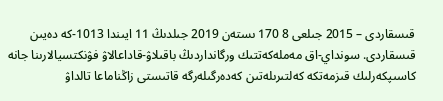قىسقاردى – 2015 جىلعى 8 170 ىستەن 2019 جىلدىڭ 11 ايىندا 1013-كە دەيىن قىسقاردى. سونداي-اق مەملەكەتتىك ورگانداردىڭ باقىلاۋ-قاداعالاۋ فۋنكتسيالارىنا جانە كاسىپكەرلىك قىزمەتكە كەلتىرىلەتىن كەدەرگىلەرگە قاتىستى زاڭناماعا تالداۋ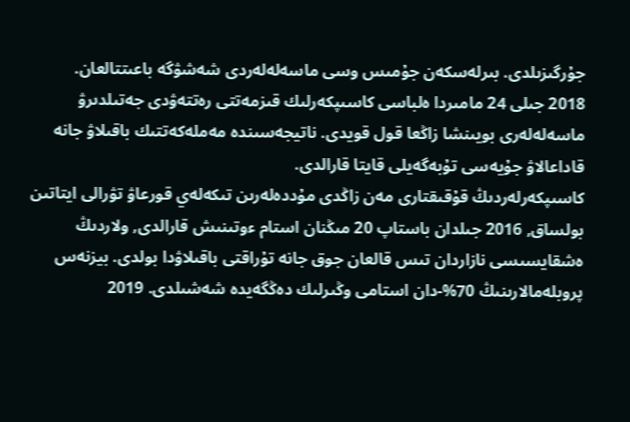جۇرگىزىلدى. بىرلەسكەن جۇمىس وسى ماسەلەلەردى شەشۋگە باعىتتالعان.
2018 جىلى 24 مامىردا ەلباسى كاسىپكەرلىك قىزمەتتى رەتتەۋدى جەتىلدىرۋ ماسەلەلەرى بويىنشا زاڭعا قول قويدى. ناتيجەسىندە مەملەكەتتىك باقىلاۋ جانە قاداعالاۋ جۇيەسى تۇبەگەيلى قايتا قارالدى.
كاسىپكەرلەردىڭ قۇقىقتارى مەن زاڭدى مۇددەلەرىن تىكەلەي قورعاۋ تۋرالى ايتاتىن بولساق, 2016 جىلدان باستاپ 20 مىڭنان استام ءوتىنىش قارالدى, ولاردىڭ ەشقايسىسى نازاردان تىس قالعان جوق جانە تۇراقتى باقىلاۋدا بولدى. بيزنەس پروبلەمالارىنىڭ 70%-دان استامى وڭىرلىك دەڭگەيدە شەشىلدى. 2019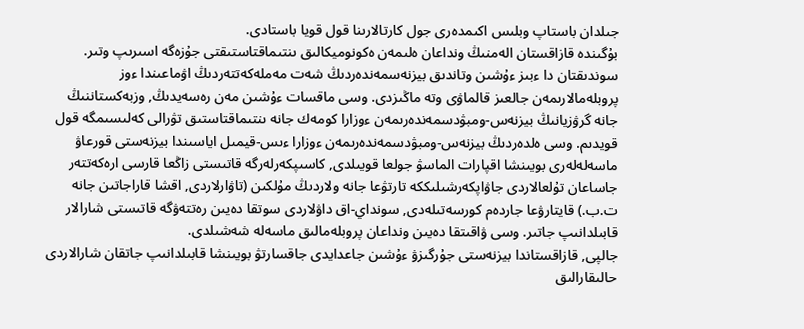جىلدان باستاپ وبلىس اكىمدەرى جول كارتالارىنا قول قويا باستادى.
بۇگىندە قازاقستان الەمنىڭ ونداعان ەلىمەن ەكونوميكالىق ىنتىماقتاستىقتى جۇزەگە اسىرىپ وتىر. سوندىقتان دا ءبىز ءۇشىن وتاندىق بيزنەسمەندەردىڭ شەت مەملەكەتتەردىڭ اۋماعىندا ءوز پروبلەمالارىمەن جالعىز قالماۋى وتە ماڭىزدى. وسى ماقسات ءۇشىن مەن رەسەيدىڭ, وزبەكستاننىڭ جانە گرۋزيانىڭ بيزنەس-ومبۋدسمەندەرىمەن ءوزارا كومەك جانە ىنتىماقتاستىق تۋرالى كەلىسىمگە قول قويدىم. وسى ەلدەردىڭ بيزنەس-ومبۋدسمەندەرىمەن ءوزارا ءىس-قيمىل اياسىندا بيزنەستى قورعاۋ ماسەلەلەرى بويىنشا اقپارات الماسۋ جولعا قويىلدى, كاسىپكەرلەرگە قاتىستى زاڭعا قارسى ارەكەتتەر جاساعان تۇلعالاردى جاۋاپكەرشىلىككە تارتۋعا جانە ولاردىڭ مۇلكىن (تاۋارلاردى, اقشا قاراجاتىن جانە ت.ب.) قايتارۋعا جاردەم كورسەتىلەدى, سونداي-اق داۋلاردى سوتقا دەيىن رەتتەۋگە قاتىستى شارالار قابىلدانىپ جاتىر. وسى ۋاقىتقا دەيىن ونداعان پروبلەمالىق ماسەلە شەشىلدى.
جالپى, قازاقستاندا بيزنەستى جۇرگىزۋ ءۇشىن جاعدايدى جاقسارتۋ بويىنشا قابىلدانىپ جاتقان شارالاردى حالىقارالىق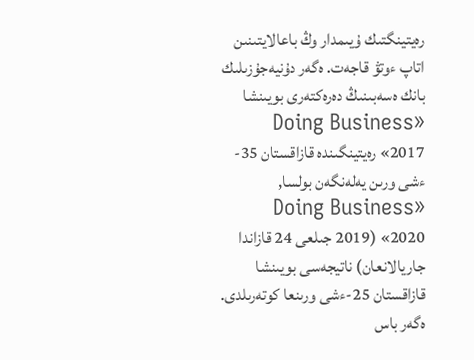رەيتينگتىك ۇيىمدار وڭ باعالايتىنىن اتاپ ءوتۋ قاجەت. ەگەر دۇنيەجۇزىلىك بانك ەسەبىنىڭ دەرەكتەرى بويىنشا «Doing Business 2017» رەيتينگىندە قازاقستان 35-ءشى ورىن يەلەنگەن بولسا, «Doing Business 2020» (2019 جىلعى 24 قازاندا جاريالانعان) ناتيجەسى بويىنشا قازاقستان 25-ءشى ورىنعا كوتەرىلدى.
ەگەر باس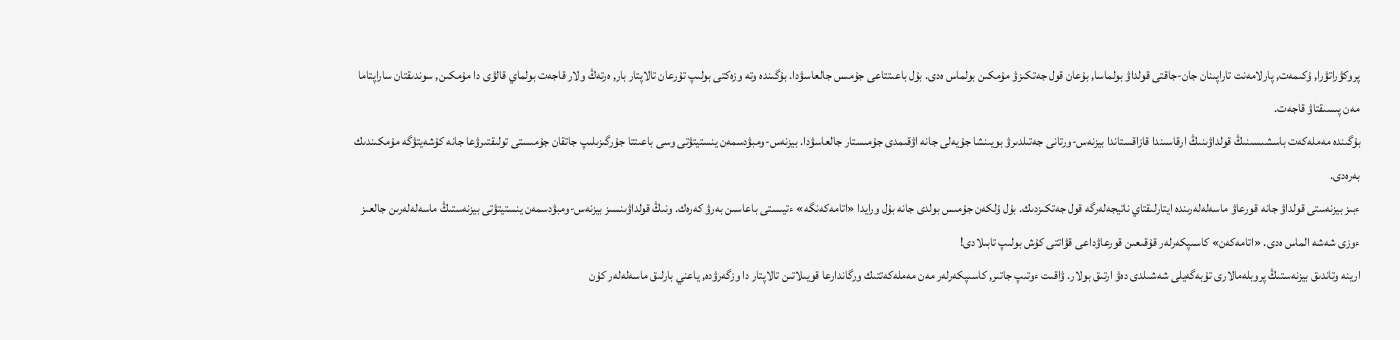پروكۋراتۋرا, ۇكىمەت, پارلامەنت تاراپىنان جان-جاقتى قولداۋ بولماسا, بۇعان قول جەتكىزۋ مۇمكىن بولماس ەدى. بۇل باعىتتاعى جۇمىس جالعاسۋدا. بۇگىندە وتە وزەكتى بولىپ تۇرعان تالاپتار بار, ەرتەڭ ولار قاجەت بولماي قالۋى دا مۇمكىن, سوندىقتان ساراپتاما مەن پىسىقتاۋ قاجەت.
بۇگىندە مەملەكەت باسشىسىنىڭ قولداۋىنىڭ ارقاسىندا قازاقستاندا بيزنەس-ورتانى جەتىلدىرۋ بويىنشا جۇيەلى جانە اۋقىمدى جۇمىستار جالعاسۋدا. بيزنەس-ومبۋدسمەن ينستيتۋتى وسى باعىتتا جۇرگىزىلىپ جاتقان جۇمىستى تولىقتىرۋعا جانە كۇشەيتۋگە مۇمكىندىك بەرەدى.
ءبىز بيزنەستى قولداۋ جانە قورعاۋ ماسەلەلەرىندە ايتارلىقتاي ناتيجەلەرگە قول جەتكىزدىك. بۇل ۇلكەن جۇمىس بولدى جانە بۇل ورايدا «اتامەكەنگە» ءتيىستى باعاسىن بەرۋ كەرەك. ونىڭ قولداۋىنسىز بيزنەس-ومبۋدسمەن ينستيتۋتى بيزنەستىڭ ماسەلەلەرىن جالعىز ءوزى شەشە الماس ەدى. «اتامەكەن» كاسىپكەرلەر قۇقىعىن قورعاۋداعى قۋاتتى كۇش بولىپ تابىلادى!
ارينە وتاندىق بيزنەستىڭ پروبلەمالارى تۇبەگەيلى شەشىلدى دەۋ ارتىق بولار. ۋاقىت ءوتىپ جاتىر, كاسىپكەرلەر مەن مەملەكەتتىك ورگاندارعا قويىلاتىن تالاپتار دا وزگەرۋدە, ياعني بارلىق ماسەلەلەر كۇن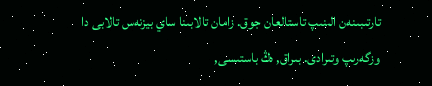تارتىبىنەن الىنىپ تاستالعان جوق. زامان تالابىنا ساي بيزنەس تالابى دا وزگەرىپ وتىرادى. بىراق, ەڭ باستىسى,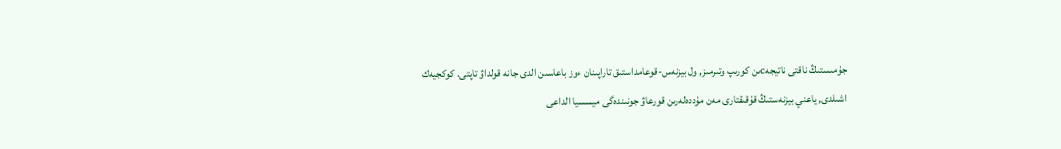جۇمىستىڭ ناقتى ناتيجەcىن كورىپ وتىرمىز, ول بيزنەس-قوعامداستىق تاراپىنان ءوز باعاسىن الدى جانە قولداۋ تاپتى. كوكجيەك اشىلدى, ياعني بيزنەستىڭ قۇقىقتارى مەن مۇددەلەرىن قورعاۋ جونىندەگى ميسسيا الداعى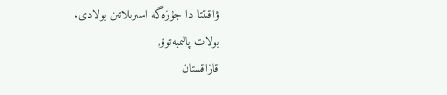ۋاقىتتا دا جۇزەگە اسىرىلاتىن بولادى.
بولات پالىمبەتوۆ,
قازاقستان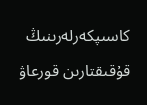كاسىپكەرلەرىنىڭ قۇقىقتارىن قورعاۋ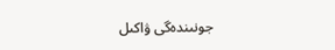جونىندەگى ۋاكىل